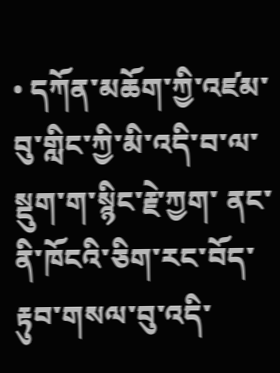• དཀོན་མཆོག་ཀྱི་འཛམ་བུ་གླིང་ཀྱི་མི་འདི་བ་ལ་སྡུག་ག་སྙིང་རྗེ་ཀྱག་ ནང་ནི་ཁོངའི་ཅིག་རང་བོད་རྟུབ་གསལ་བུ་འདི་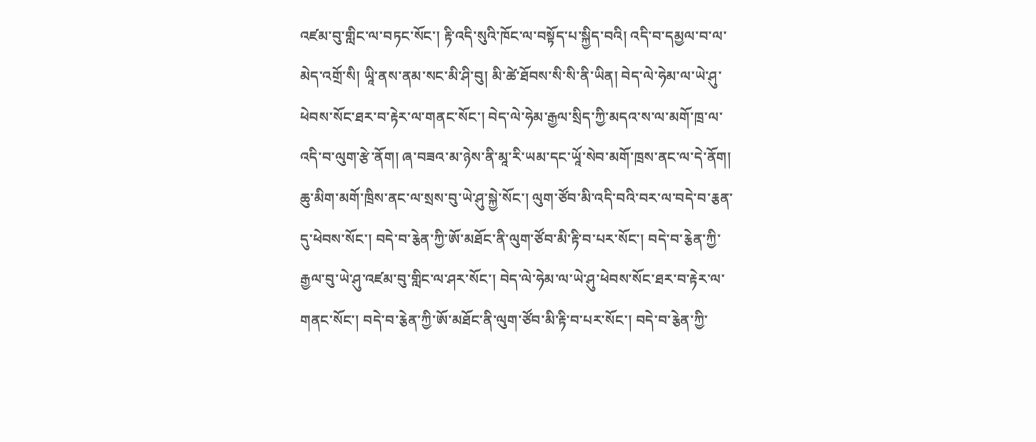འཛམ་བུ་གླིང་ལ་བཏང་སོང་། རྟི་འདི་སུའི་ཁོང་ལ་བསྟོད་པ་སྐྱིད་བའི། འདི་བ་དམྱལ་བ་ལ་མེད་འགྲོ་སི། ཡཱི་ནས་ནམ་སང་མི་ཤི་བུ། མི་ཚེ་ཐོབས་སི་སི་ནི་ཡིན། བེད་ལེ་ཧེམ་ལ་ཡེ་ཤུ་ཕེབས་སོང་ཐར་བ་རྟེར་ལ་གནང་སོང་། བེད་ལེ་ཧེམ་རྒྱལ་སྲིད་ཀྱི་མདའ་ས་ལ་མགོ་ཁྲ་ལ་འདི་བ་ལུག་རྩེ་ནོག། ཞ་བཟའ་མ་ཉེས་ནི་མཱ་རི་ཡམ་དང་ཡཱོ་སེབ་མགོ་ཁྲས་ནང་ལ་དེ་ནོག། ཆུ་མིག་མགོ་ཁྲིས་ནང་ལ་སྲས་བུ་ཡེ་ཤུ་སྐྱེ་སོང་། ལུག་ཙོབ་མི་འདི་བའི་བར་ལ་བདེ་བ་རྕན་དུ་ཕེབས་སོང་། བདེ་བ་རྕེན་ཀྱི་ཨོ་མཐོང་ནི་ལུག་ཙོབ་མི་རྟི་བ་པར་སོང་། བདེ་བ་རྕེན་ཀྱི་རྒྱལ་བུ་ཡེ་ཤུ་འཛམ་བུ་གླིང་ལ་ཤར་སོང་། བེད་ལེ་ཧེམ་ལ་ཡེ་ཤུ་ཕེབས་སོང་ཐར་བ་རྟེར་ལ་གནང་སོང་། བདེ་བ་རྕེན་ཀྱི་ཨོ་མཐོང་ནི་ལུག་ཙོབ་མི་རྟི་བ་པར་སོང་། བདེ་བ་རྕེན་ཀྱི་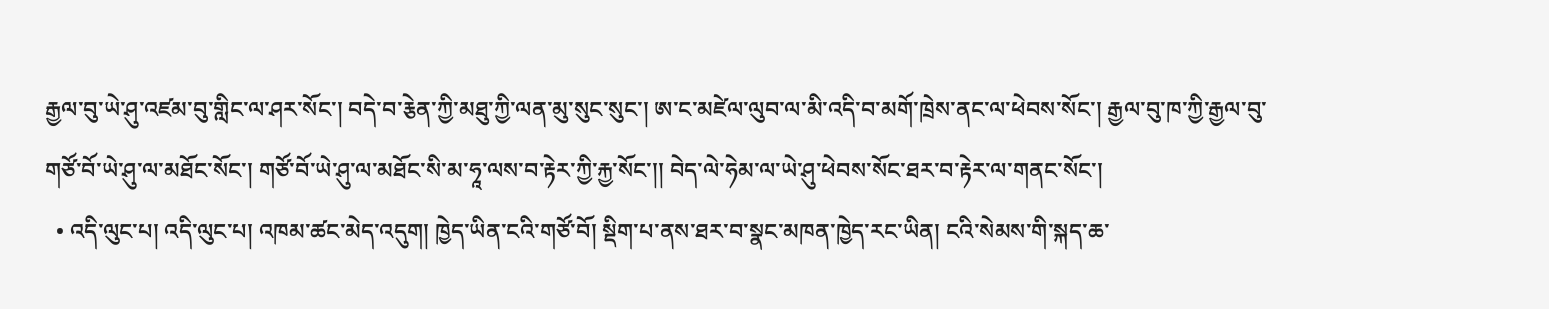རྒྱལ་བུ་ཡེ་ཤུ་འཛམ་བུ་གླིང་ལ་ཤར་སོང་། བདེ་བ་རྕེན་ཀྱི་མཐུ་ཀྱི་ལན་མུ་སུང་སུང་། ཨ་ང་མཛེལ་ལུབ་ལ་མི་འདི་བ་མགོ་ཁྲེས་ནང་ལ་ཕེབས་སོང་། རྒྱལ་བུ་ཁ་ཀྱི་རྒྱལ་བུ་གཙོ་བོ་ཡེ་ཤུ་ལ་མཐོང་སོང་། གཙོ་བོ་ཡེ་ཤུ་ལ་མཐོང་སི་མ་ཧཱ་ལས་བ་རྟེར་ཀྱི་རྐྱ་སོང་།། བེད་ལེ་ཧེམ་ལ་ཡེ་ཤུ་ཕེབས་སོང་ཐར་བ་རྟེར་ལ་གནང་སོང་།
  • འདི་ལུང་པ། འདི་ལུང་པ། འཁམ་ཚང་མེད་འདུག། ཁྱེད་ཡིན་ངའི་གཙོ་བོ། སྡིག་པ་ནས་ཐར་བ་སྣང་མཁན་ཁྱེད་རང་ཡིན། ངའི་སེམས་གི་སྐད་ཆ་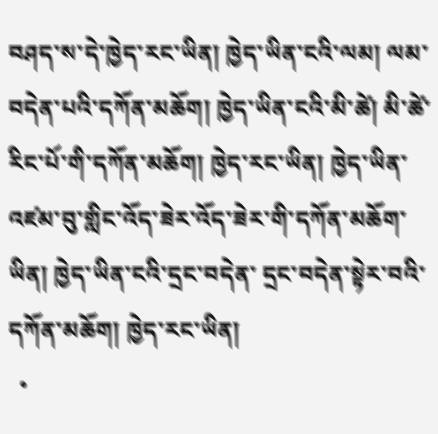བཤད་ས་དེ་ཁྱེད་རང་ཡིན། ཁྱེད་ཡིན་ངའི་ལམ། ལམ་བདེན་པའི་དཀོན་མཆོག། ཁྱེད་ཡིན་ངའི་མི་ཚེ། མི་ཚེ་རིང་པོ་གི་དཀོན་མཆོག། ཁྱེད་རང་ཡིན། ཁྱེད་ཡིན་འཛམ་བུ་གླིང་འོད་ཟེར་འོད་ཟེར་གི་དཀོན་མཆོག་ཡིན། ཁྱེད་ཡིན་ངའི་དྲང་བདེན་ དྲང་བདེན་སྟེར་བའི་དཀོན་མཆོག། ཁྱེད་རང་ཡིན།
  •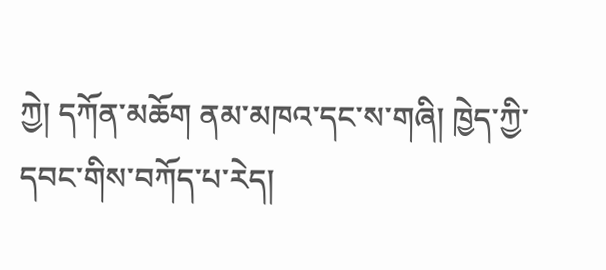ཀྱེ། དཀོན་མཆོག ནམ་མཁའ་དང་ས་གཞི། ཁྱེད་ཀྱི་དབང་གིས་བཀོད་པ་རེད།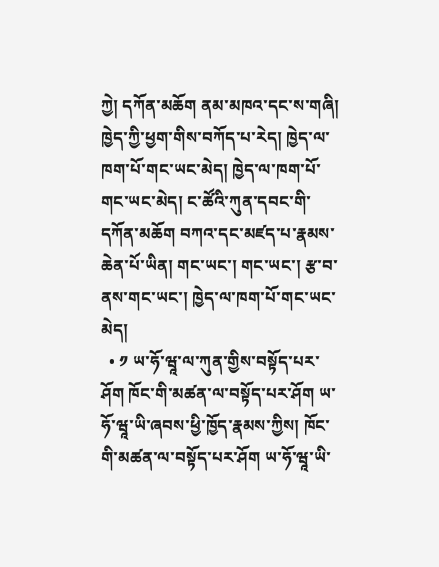ཀྱེ། དཀོན་མཆོག ནམ་མཁའ་དང་ས་གཞི། ཁྱེད་ཀྱི་ཕྱག་གིས་བཀོད་པ་རེད། ཁྱེད་ལ་ཁག་པོ་གང་ཡང་མེད། ཁྱེད་ལ་ཁག་པོ་གང་ཡང་མེད། ང་ཚོའི་ཀུན་དབང་གི་དཀོན་མཆོག བཀའ་དང་མཛད་པ་རྣམས་ཆེན་པོ་ཡིན། གང་ཡང་། གང་ཡང་། རྩ་བ་ནས་གང་ཡང་། ཁྱེད་ལ་ཁག་པོ་གང་ཡང་མེད།
  • ༡ ཡ་ཧོ་ཝཱ་ལ་ཀུན་གྱིས་བསྟོད་པར་ཤོག ཁོང་གི་མཚན་ལ་བསྟོད་པར་ཤོག ཡ་ཧོ་ཝཱ་ཡི་ཞབས་ཕྱི་ཁྱོད་རྣམས་ཀྱིས། ཁོང་གི་མཚན་ལ་བསྟོད་པར་ཤོག ཡ་ཧོ་ཝཱ་ཡི་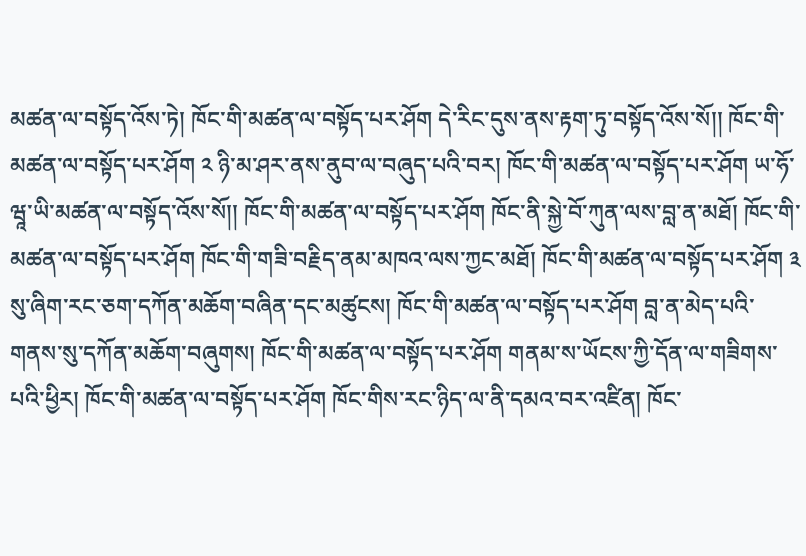མཚན་ལ་བསྟོད་འོས་ཏེ། ཁོང་གི་མཚན་ལ་བསྟོད་པར་ཤོག དེ་རིང་དུས་ནས་རྟག་ཏུ་བསྟོད་འོས་སོ།། ཁོང་གི་མཚན་ལ་བསྟོད་པར་ཤོག ༢ ཉི་མ་ཤར་ནས་ནུབ་ལ་བཞུད་པའི་བར། ཁོང་གི་མཚན་ལ་བསྟོད་པར་ཤོག ཡ་ཧོ་ཝཱ་ཡི་མཚན་ལ་བསྟོད་འོས་སོ།། ཁོང་གི་མཚན་ལ་བསྟོད་པར་ཤོག ཁོང་ནི་སྐྱེ་བོ་ཀུན་ལས་བླ་ན་མཐོ། ཁོང་གི་མཚན་ལ་བསྟོད་པར་ཤོག ཁོང་གི་གཟི་བརྗིད་ནམ་མཁའ་ལས་ཀྱང་མཐོ། ཁོང་གི་མཚན་ལ་བསྟོད་པར་ཤོག ༣ སུ་ཞིག་རང་ཅག་དཀོན་མཆོག་བཞིན་དང་མཚུངས། ཁོང་གི་མཚན་ལ་བསྟོད་པར་ཤོག བླ་ན་མེད་པའི་གནས་སུ་དཀོན་མཆོག་བཞུགས། ཁོང་གི་མཚན་ལ་བསྟོད་པར་ཤོག གནམ་ས་ཡོངས་ཀྱི་དོན་ལ་གཟིགས་པའི་ཕྱིར། ཁོང་གི་མཚན་ལ་བསྟོད་པར་ཤོག ཁོང་གིས་རང་ཉིད་ལ་ནི་དམའ་བར་འཛིན། ཁོང་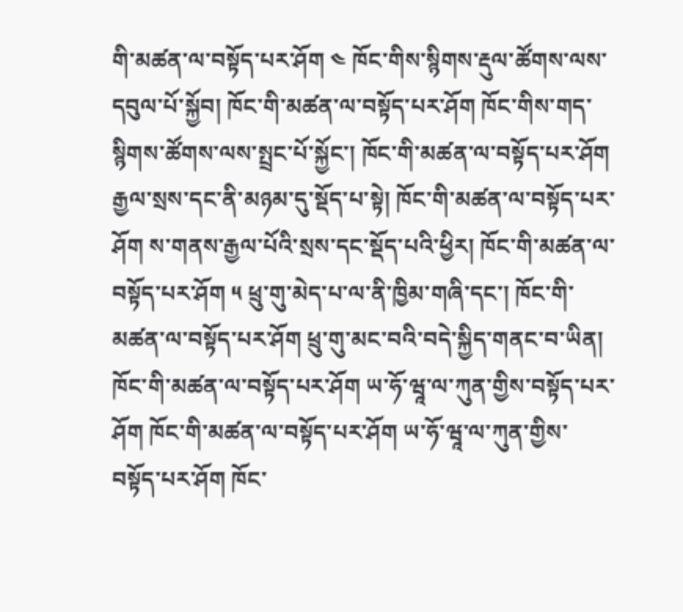གི་མཚན་ལ་བསྟོད་པར་ཤོག ༤ ཁོང་གིས་སྙིགས་རྡུལ་ཚོགས་ལས་དབུལ་པོ་སྐྱོབ། ཁོང་གི་མཚན་ལ་བསྟོད་པར་ཤོག ཁོང་གིས་གད་སྙིགས་ཚོགས་ལས་སྤྲང་པོ་སྐྱོང་། ཁོང་གི་མཚན་ལ་བསྟོད་པར་ཤོག རྒྱལ་སྲས་དང་ནི་མཉམ་དུ་སྡོད་པ་སྟེ། ཁོང་གི་མཚན་ལ་བསྟོད་པར་ཤོག ས་གནས་རྒྱལ་པོའི་སྲས་དང་སྡོད་པའི་ཕྱིར། ཁོང་གི་མཚན་ལ་བསྟོད་པར་ཤོག ༥ ཕྲུ་གུ་མེད་པ་ལ་ནི་ཁྱིམ་གཞི་དང་། ཁོང་གི་མཚན་ལ་བསྟོད་པར་ཤོག ཕྲུ་གུ་མང་བའི་བདེ་སྐྱིད་གནང་བ་ཡིན། ཁོང་གི་མཚན་ལ་བསྟོད་པར་ཤོག ཡ་ཧོ་ཝཱ་ལ་ཀུན་གྱིས་བསྟོད་པར་ཤོག ཁོང་གི་མཚན་ལ་བསྟོད་པར་ཤོག ཡ་ཧོ་ཝཱ་ལ་ཀུན་གྱིས་བསྟོད་པར་ཤོག ཁོང་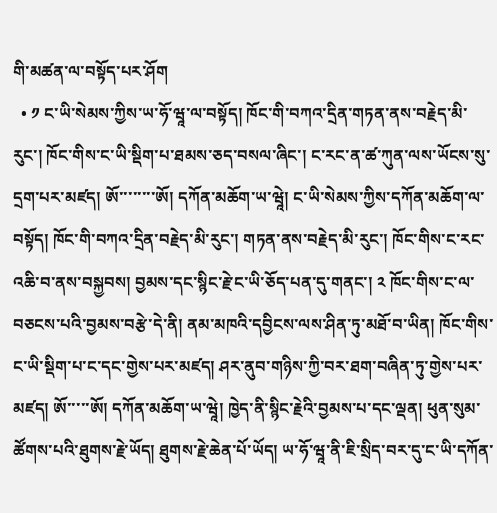གི་མཚན་ལ་བསྟོད་པར་ཤོག
  • ༡ ང་ཡི་སེམས་ཀྱིས་ཡ་ཧོ་ཝཱ་ལ་བསྟོད། ཁོང་གི་བཀའ་དྲིན་གཏན་ནས་བརྗེད་མི་རུང་། ཁོང་གིས་ང་ཡི་སྡིག་པ་ཐམས་ཅད་བསལ་ཞིང་། ང་རང་ན་ཚ་ཀུན་ལས་ཡོངས་སུ་དྲག་པར་མཛད། ཨོ་་་་་་་་ཨོ། དཀོན་མཆོག་ཡ་ཝཱེ། ང་ཡི་སེམས་ཀྱིས་དཀོན་མཆོག་ལ་བསྟོད། ཁོང་གི་བཀའ་དྲིན་བརྗེད་མི་རུང་། གཏན་ནས་བརྗེད་མི་རུང་། ཁོང་གིས་ང་རང་འཆི་བ་ནས་བསྐྱབས། བྱམས་དང་སྙིང་རྗེ་ང་ཡི་ཅོད་པན་དུ་གནང་། ༢ ཁོང་གིས་ང་ལ་བཅངས་པའི་བྱམས་བརྩེ་དེ་ནི། ནམ་མཁའི་དབྱིངས་ལས་ཤིན་ཏུ་མཐོ་བ་ཡིན། ཁོང་གིས་ང་ཡི་སྡིག་པ་ང་དང་གྱེས་པར་མཛད། ཤར་ནུབ་གཉིས་ཀྱི་བར་ཐག་བཞིན་ཏུ་གྱེས་པར་མཛད། ཨོ་་་་་ཨོ། དཀོན་མཆོག་ཡ་ཝཱེ། ཁྱེད་ནི་སྙིང་རྗེའི་བྱམས་པ་དང་ལྡན། ཕུན་སུམ་ཚོགས་པའི་ཐུགས་རྗེ་ཡོད། ཐུགས་རྗེ་ཆེན་པོ་ཡོད། ཡ་ཧོ་ཝཱ་ནི་ཇི་སྲིད་བར་དུ་ང་ཡི་དཀོན་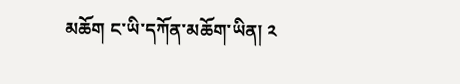མཆོག ང་ཡི་དཀོན་མཆོག་ཡིན། ༢